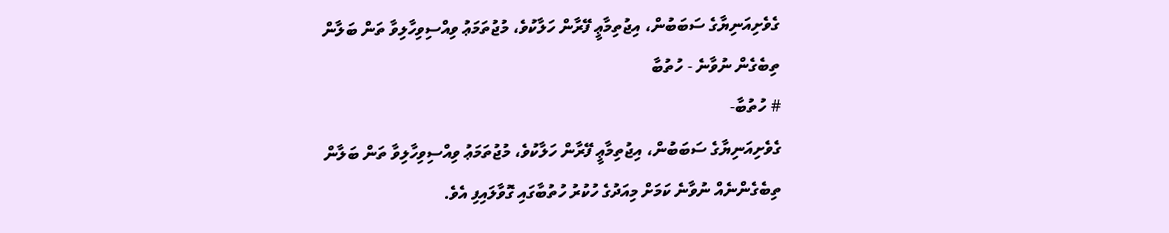ގެވެށިއަނިޔާގެ ސަބަބުން، އިޖުތިމާޢީ ފޭރާން ހަލާކުވެ، މުޖުތަމަޢު ވިއްސިވިހާލިވާ ތަން ބަލާން ތިބެގެން ނުވާނެ - ހުތުބާ
# ހުތުބާ-
ގެވެށިއަނިޔާގެ ސަބަބުން، އިޖުތިމާޢީ ފޭރާން ހަލާކުވެ، މުޖުތަމަޢު ވިއްސިވިހާލިވާ ތަން ބަލާން ތިބެގެންނެއް ނުވާނެ ކަމަށް މިއަދުގެ ހުކުރު ހުތުބާގައި ގޮވާލައިފި އެވެ.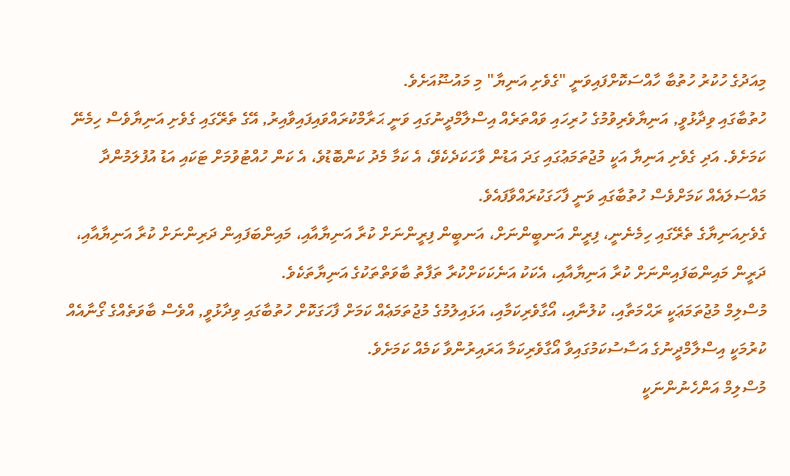މިއަދުގެ ހުކުރު ހުތުބާ ހާއްސަކޮށްފައިވަނީ "ގެވެށި އަނިޔާ" މި މައުޟޫއަށެވެ.
ހުތުބާގައި ވިދާޅުވީ, އަނިޔާވެރިވުމުގެ ހުރިހައި ވައްތަރެއް އިސްލާމްދީނުގައި ވަނީ ޙަރާމްކުރައްވައިފައިވާއިރު, އޭގެ ތެރޭގައި ގެވެށި އަނިޔާވެސް ހިމެނޭ ކަމަށެވެ. އަދި ގެވެށި އަނިޔާ އަކީ މުޖުތަމަޢުގައި ގަދަ އަޑުން ވާހަކަދެކެވޭ، އެ ކަމާ މެދު ކަންބޮޑުވެ، އެ ކަން ހުއްޓުވުމަށް ޓަކައި އަޑު އުފުލަމުންދާ މައްސަލައެއް ކަމަށްވެސް ހުތުބާގައި ވަނީ ފާހަގަކުރައްވާފައެވެ.
ގެވެށިއަނިޔާގެ ތެރޭގައި ހިމެނެނީ، ފިރީން އަނބީންނަށް، އަނބީން ފިރީންނަށް ކުރާ އަނިޔާއާއި، މައިންބަފައިން ދަރިންނަށް ކުރާ އަނިޔާއާއި، ދަރީން މައިންބަފައިންނަށް ކުރާ އަނިޔާއާއި، އެކަކު އަނެކަކަށްކުރާ ތަފާތު ބާވަތްތަކުގެ އަނިޔާތަކެވެ.
މުސްލިމް މުޖުތަމަޢަކީ ރަޙްމަތާއި، ކުލުނާއި، އޯގާވެރިކަމާއި، އަޅައިލުމުގެ މުޖުތަމަޢެއް ކަމަށް ފާހަގަކޮށް ހުތުބާގައި ވިދާޅުވީ, އްވެސް ބާވަތެއްގެ ގޯނާއެއް ކުރުމަކީ އިސްލާމްދީނުގެ އަސާސުކަމުގައިވާ އޯގާވެރިކަމާ އަރައިރުންވާ ކަމެއް ކަމަށެވެ.
މުސްލިމް އަންހެނުންނަކީ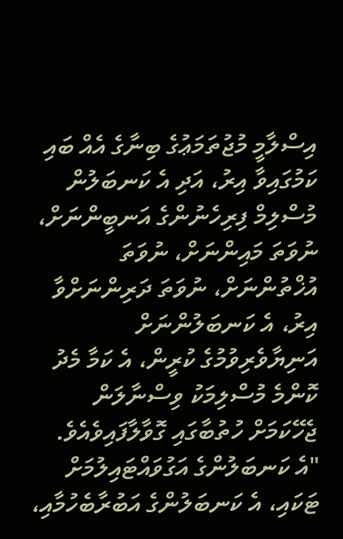އިސްލާމީ މުޖުތަމަޢުގެ ބިނާގެ އެއް ބައި ކަމުގައިވާ އިރު، އަދި އެ ކަނބަލުން މުސްލިމް ފިރިހެނުންގެ އަނބީންނަށް، ނުވަތަ މައިންނަށް، ނުވަތަ އުޚްތުންނަށް، ނުވަތަ ދަރިންނަށްވާ އިރު، އެ ކަނބަލުންނަށް އަނިޔާވެރިވުމުގެ ކުރީން، އެ ކަމާ މެދު ކޮންމެ މުސްލިމަކު ވިސްނާލަން ޖެހޭކަމަށް ހުތުބާގައި ގޮވާލާފައިވެއެވެ.
"އެ ކަނބަލުންގެ އަގުވައްޓައިލުމަށް ޓަކައި، އެ ކަނބަލުންގެ އަބުރާބެހުމާއި،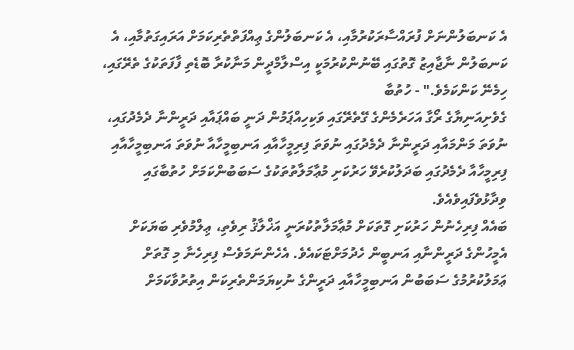އެ ކަނބަލުންނަށް ފުރައްސާރަކުރުމާއި، އެ ކަނބަލުންގެ ޢިއްފަތްތެރިކަމަށް އަރައިގަތުމާއި، އެ ކަނބަލުން ނާޖާއިޒު ގޮތުގައި ބޭނުންކުރުމަކީ އިސްލާމްދީން މަނާކުރާ ބޮޑެތި ފާފަތަކުގެ ތެރޭގައި، ހިމެނޭ ކަންކަމެވެ." - ހުތުބާ
ގެވެށިއަނިޔާގެ ރޯގާ އަހަރެމެންގެ ގޭތެރޭގައި ވަކިހިއްޕަމުން ދަނީ ބައްޕައާއި ދަރީންނާ ދެމެދުގައި، ނުވަތަ މަންމައާއި ދަރީންނާ ދެމެދުގައި ނުވަތަ ފިރިމީހާއާއި އަނބިމީހާއާ ނުވަތަ އަނބިމީހާއާއި ފިރިމީހާއާ ދެމެދުގައި ބަދަލުކުރެވޭ ހަރުކަށި މުޢާމަލާތުތަކުގެ ސަބަބުންކަމަށް ހުތުބާގައި ވިދާޅުވެފައިވެއެވެ.
ބައެއް ފިރިހެނުން ހަރުކަށި ގޮތަކަށް މުޢާމަލާތުކުރަނީ އަޚްލާޤު ރިވެތި، ޢިލްމުވެރި ބަޔަކަށް އެމީހުންގެ ދަރީންނާއި އަނބީން ހެދުމަށްޓަކައެވެ. އެހެންނަމަވެސް ފިރިހެނާ މި ގޮތަށް ޢަމަލުކުރުމުގެ ސަބަބުން އަނބިމީހާއާއި ދަރީންގެ ނުކިޔަމަންތެރިކަން އިތުރުވާކަމަށް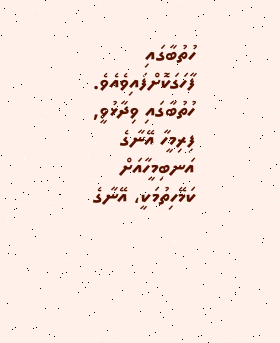ހުތުބާގައި ފާހަގަކޮށްފައިވެއެވެ.
ހުތުބާގައި ވިދާޅުވީ, ފިރިމީހާ އޭނާގެ އަނބިމީހާއަށް ކަމޭހިތުމަކީ، އޭނާގެ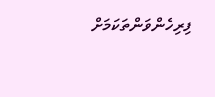ފިރިހެންވަންތަކަމަށް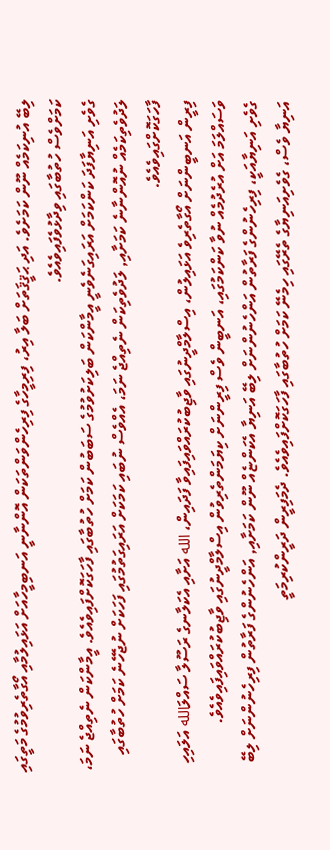ލިބޭ އުނިކަމެއް ނޫން ކަމަށެވެ. އަދި ޙަޤީޤަތަށް ބަލާ އިރު، ފިރިމީހާގެ ފިރިހެންވަންތަކަން އޮންނާނީ އަނބިމީހާއަށް އަޅައިލުމާއި އޯގާތެރިވުމުގެ މަތީގައި ކަމަށްވެސް ހުތުބާގައި ވިދާޅުވެފައިވެއެވެ.
ގެވެށި އަނިޔާފަދަ ކަންކަމަށް އަރައިގަނެވެނީ އީމާންކަން ބަލިކަށުވުމުގެ ސަބަބުން ކަމަށް ހުތުބާގައި ފާހަގަކޮށްފައިވެއެވެ. އީމާންކަން ނެތިއްޖެ ނަމަ، ލަދުވެތިކަމެއް ނުއޮންނާނެ ކަމަށާއި, ލަދުވެތިކަން ނެތިއްޖެ ނަމަ، އެއްވެސް ނުބައި ކަމަކަށް އަރައިގަތުމުގައި ފަހަކަށް ނުޖެހޭނެ ކަމަށް ހުތުބާގައި ފާހަގަކޮށްގައިވެއެވެ.
ފިރީން އަނބީންނަށް އޯގާތެރިވެ އަޅައިލުން، އިސްލާމްދީނުގައި ވާޖިބުކުރައްވައިފައިވާ ފަދައިން، الله އަށާއި އެކަލާނގެ ރަސޫލާ ސައްލަالله އަލައިހި ވަސައްލަމަ އަށް އުރެދުމެއް ނުވާ ކަންކަމުގައި، އަނބީން ވެސް ފިރީންނަށް ކިޔަމަންތެރިވުން އިސްލާމްދީނުގައި ވާޖިބުކުރައްވައިފައިވެއެވެ.
ގެވެށި އަނިޔާއަކީ، ފިރިހެނުންގެ ފަރާތުން އަންހެނުންނަށް ލިބޭ އަނިޔާ އެކަންޏެއް ނޫން ކަމަށާއި, އަންހެނުންގެ ފަރާތުން ފިރިހެނުންނަށް ލިބޭ އަނިޔާ ވެސް، ގެވެށިއަނިޔާގެ ތެރޭގައި ހިމެނޭ ކަމަށް ހުތުބާގައި ފާހަގަކޮށްފައިވެއެވެ. ދެމަފިރީން ދަރީންކުރިމަތީ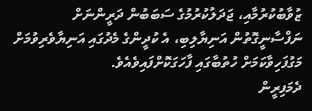ޒުވާބުކުރުމާއި، ޖަދަލުކުރުމުގެ ސަބަބުން ދަރީންނަށް ނަފްސާނީގޮތުން އަނިޔާލިބި، އެ ކުދީންގެ މެދުގައި އަނިޔާވެރިވުމަށް މަގުފަހިވާކަމަށް ހުތުބާގައި ފާހަގަކޮށްފައިވެއެވެ.
ދެމަފިރީން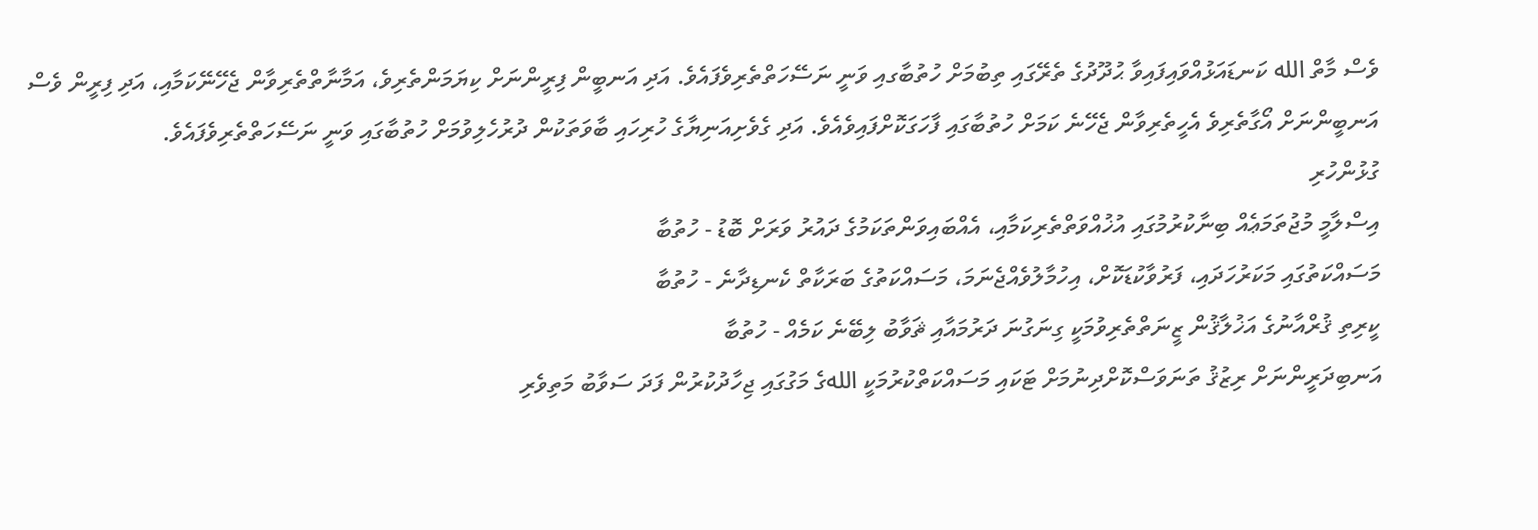ވެސް މާތް الله ކަނޑައަޅުއްވައިފައިވާ ޙުދޫދުގެ ތެރޭގައި ތިބުމަށް ހުތުބާގއި ވަނީ ނަސޭހަތްތެރިވެފައެވެ. އަދި އަނބީން ފިރީންނަށް ކިޔަމަންތެރިވެ، އަމާނާތްތެރިވާން ޖެހޭނޭކަމާއި، އަދި ފިރީން ވެސް އަނބީންނަށް އޯގާތެރިވެ އެހީތެރިވާން ޖެހޭނެ ކަމަށް ހުތުބާގައި ފާހަގަކޮށްފައިވެއެވެ. އަދި ގެވެށިއަނިޔާގެ ހުރިހައި ބާވަތަކުން ދުރުހެލިވުމަށް ހުތުބާގައި ވަނީ ނަސޭހަތްތެރިވެފައެވެ.
ގުޅުންހުރި
އިސްލާމީ މުޖުތަމަޢެއް ބިނާކުރުމުގައި އުޚުއްވަތްތެރިކަމާއި، އެއްބައިވަންތަކަމުގެ ދައުރު ވަރަށް ބޮޑު - ހުތުބާ
މަސައްކަތުގައި މަކަރުހަދައި، ފަރުވާކުޑަކޮށް، އިހުމާލުވެއްޖެނަމަ، މަސައްކަތުގެ ބަރަކާތް ކެނޑިދާނެ - ހުތުބާ
ކީރިތި ޤުރްއާނުގެ އަޚުލާޤުން ޒީނަތްތެރިވުމަކީ ގިނަގުނަ ދަރުމައާއި ޘަވާބު ލިބޭނެ ކަމެއް - ހުތުބާ
އަނބިދަރީންނަށް ރިޒުޤު ތަނަވަސްކޮށްދިނުމަށް ޓަކައި މަސައްކަތްކުރުމަކީ اللهގެ މަގުގައި ޖިހާދުކުރުން ފަދަ ސަވާބު މަތިވެރި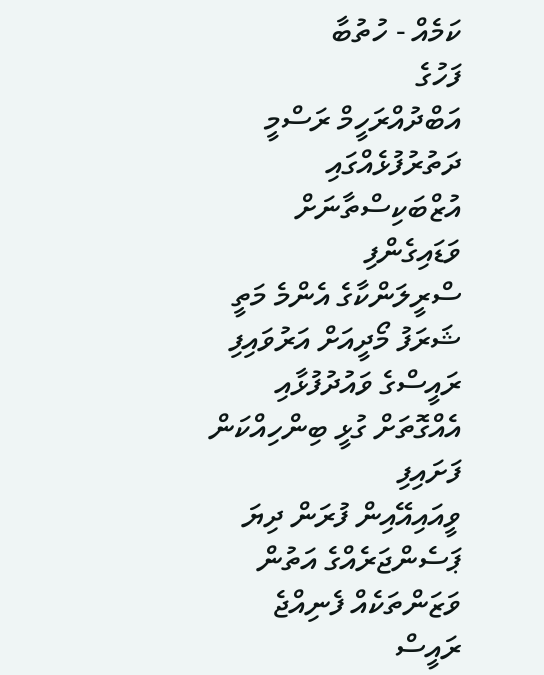ކަމެއް - ހުތުބާ
ފަހުގެ
އަބްދުއްރަހީމް ރަސްމީ ދަތުރުފުޅެއްގައި އުޒްބަކިސްތާނަށް ވަޑައިގެންފި
ސްރީލަންކާގެ އެންމެ މަތީ ޝަރަފު މޯދީއަށް އަރުވައިފި
ރައީސްގެ ވައުދުފުޅާއި އެއްގޮތަށް ގުޅީ ބިންހިއްކަން ފަށައިފި
ވީއައިއޭއިން ފުރަން ދިޔަ ޕަސެންޖަރެއްގެ އަތުން ވަޒަންތަކެއް ފެނިއްޖެ
ރައީސް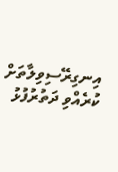އިނގިރޭސިވިލާތަށް ކުރެއްވި ދަތުރުފުޅު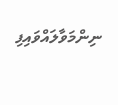ނިންމަވާލައްވައިފި